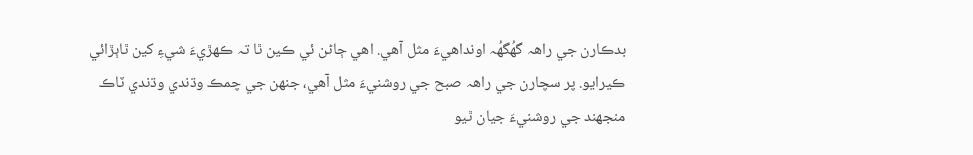بدڪارن جي راهہ گھُگھُہ اونداهيءَ مثل آهي. اهي ڄاڻن ئي ڪين ٿا تہ ڪهڙيءَ شيءِ کين ٿاٻڙائي ڪيرايو. پر سچارن جي راهہ صبح جي روشنيءَ مثل آهي، جنهن جي چمڪ وڌندي وڌندي ٽاڪ منجھند جي روشنيءَ جيان ٿيو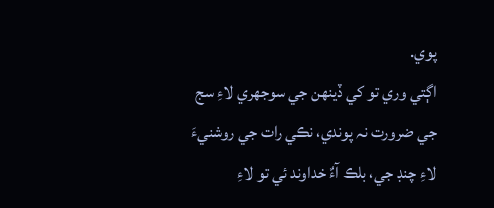پوي.
اڳتي وري تو کي ڏينهن جي سوجھري لاءِ سج جي ضرورت نہ پوندي، نڪي رات جي روشنيءَ لاءِ چنڊ جي، بلڪ آءٌ خداوند ئي تو لاءِ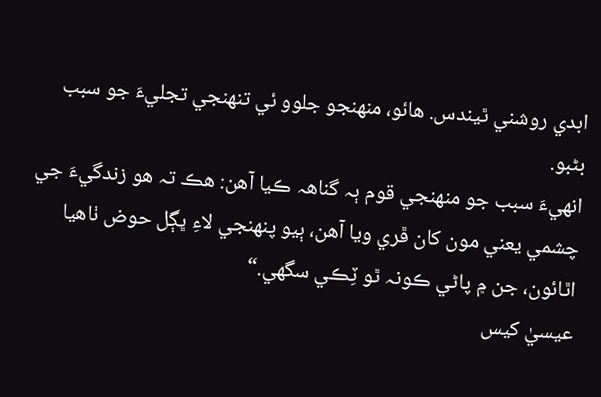ابدي روشني ٿيندس. هائو، منهنجو جلوو ئي تنهنجي تجليءَ جو سبب بڻبو.
انهيءَ سبب جو منهنجي قوم ٻہ گناهہ ڪيا آهن: هڪ تہ هو زندگيءَ جي چشمي يعني مون کان ڦري ويا آهن، ٻيو پنهنجي لاءِ ڀڳل حوض ٺاهيا اٿائون، جن ۾ پاڻي ڪونہ ٿو ٽِڪي سگھي.“
عيسيٰ کيس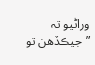وراڻيو تہ ”جيڪڏهن تو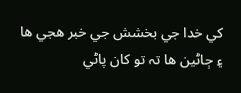کي خدا جي بخشش جي خبر هجي ها ۽ ڄاڻين ها تہ تو کان پاڻي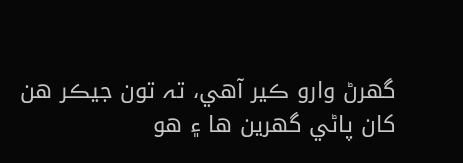گھرڻ وارو ڪير آهي، تہ تون جيڪر هن کان پاڻي گھرين ها ۽ هو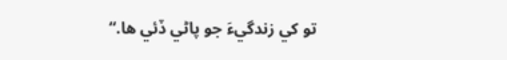تو کي زندگيءَ جو پاڻي ڏئي ها.“